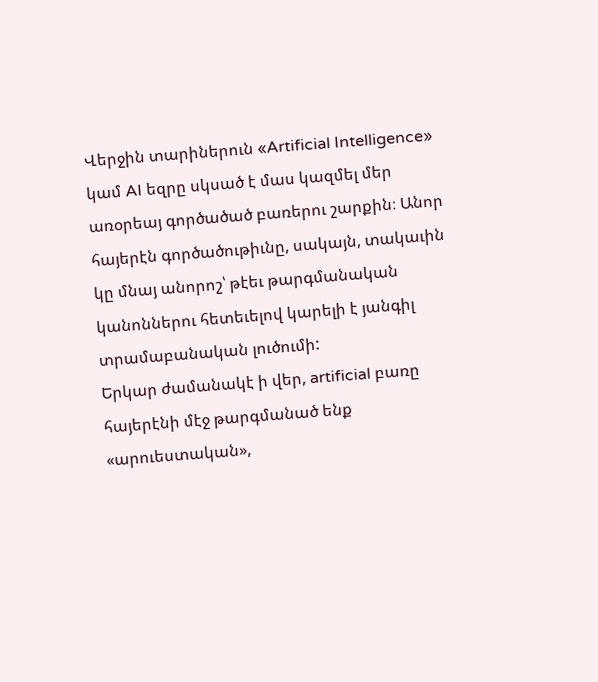Վերջին տարիներուն «Artificial Intelligence» կամ AI եզրը սկսած է մաս կազմել մեր առօրեայ գործածած բառերու շարքին։ Անոր հայերէն գործածութիւնը, սակայն, տակաւին կը մնայ անորոշ՝ թէեւ թարգմանական կանոններու հետեւելով կարելի է յանգիլ տրամաբանական լուծումի:
Երկար ժամանակէ ի վեր, artificial բառը հայերէնի մէջ թարգմանած ենք «արուեստական»,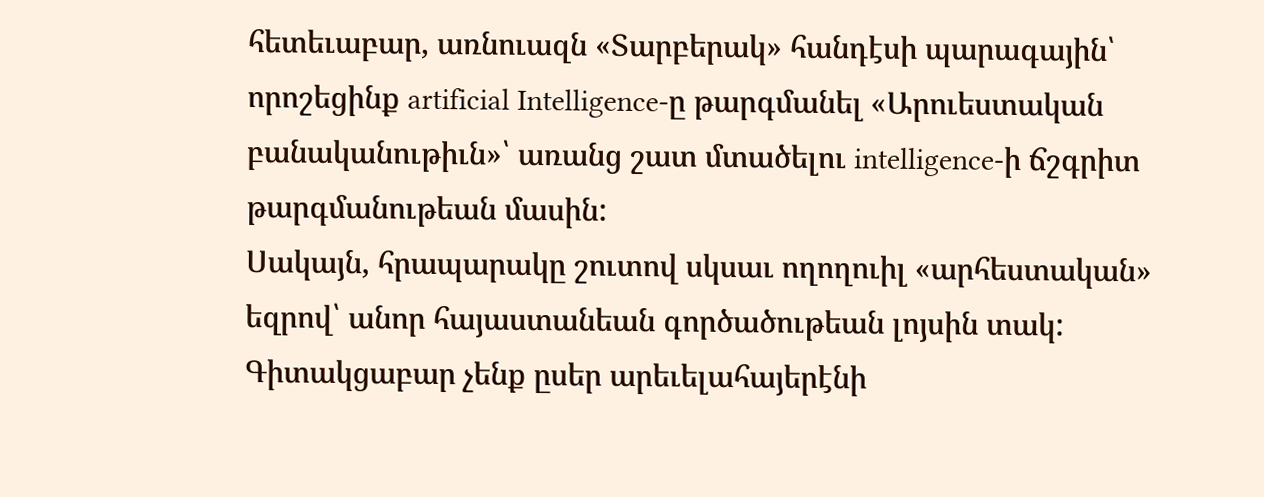հետեւաբար, առնուազն «Տարբերակ» հանդէսի պարագային՝ որոշեցինք artificial Intelligence-ը թարգմանել «Արուեստական բանականութիւն»՝ առանց շատ մտածելու intelligence-ի ճշգրիտ թարգմանութեան մասին:
Սակայն, հրապարակը շուտով սկսաւ ողողուիլ «արհեստական» եզրով՝ անոր հայաստանեան գործածութեան լոյսին տակ: Գիտակցաբար չենք ըսեր արեւելահայերէնի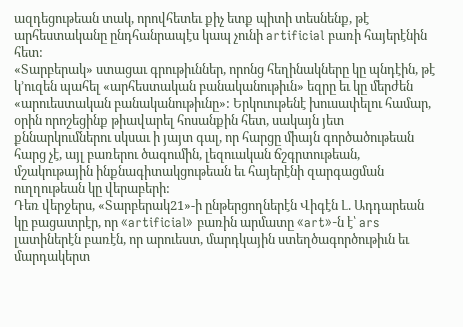ազդեցութեան տակ, որովհետեւ քիչ ետք պիտի տեսնենք, թէ արհեստականը ընդհանրապէս կապ չունի artificial բառի հայերէնին հետ:
«Տարբերակ» ստացաւ գրութիւններ, որոնց հեղինակները կը պնդէին, թէ կ’ուզեն պահել «արհեստական բանականութիւն» եզրը եւ կը մերժեն «արուեստական բանականութիւնը»: Երկուութենէ խուսափելու համար, օրին որոշեցինք թիավարել հոսանքին հետ, սակայն յետ քննարկումներու սկսաւ ի յայտ գալ, որ հարցը միայն գործածութեան հարց չէ, այլ բառերու ծագումին, լեզուական ճշգրտութեան, մշակութային ինքնագիտակցութեան եւ հայերէնի զարգացման ուղղութեան կը վերաբերի:
Դեռ վերջերս, «Տարբերակ21»-ի ընթերցողներէն Վիգէն Լ. Ադդարեան կը բացատրէր, որ «artificial» բառին արմատը «art»-ն է՝ ars լատիներէն բառէն, որ արուեստ, մարդկային ստեղծագործութիւն եւ մարդակերտ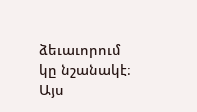ձեւաւորում կը նշանակէ։ Այս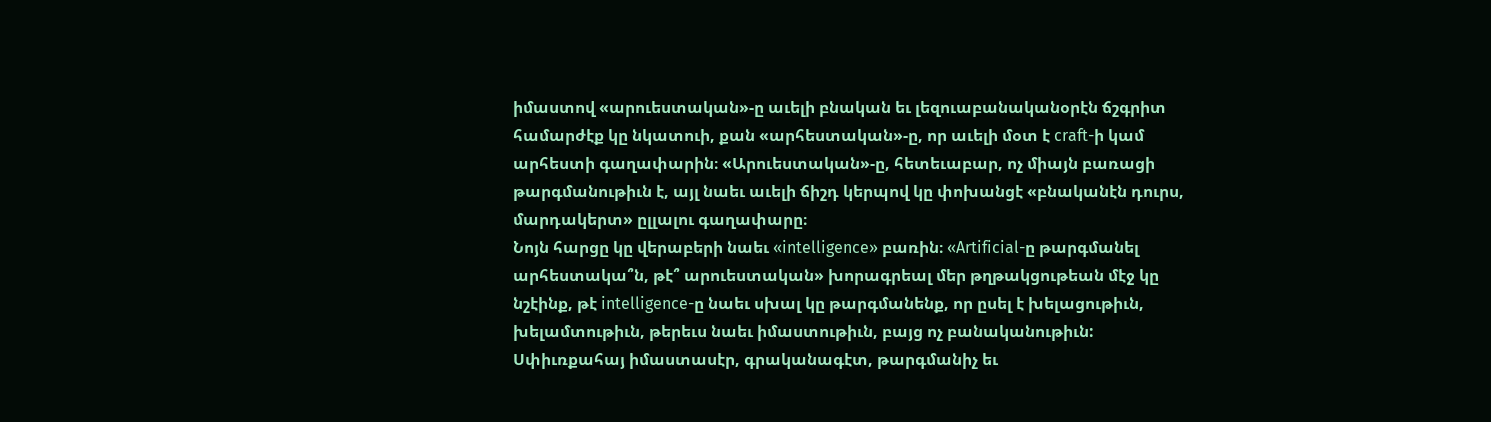իմաստով «արուեստական»-ը աւելի բնական եւ լեզուաբանականօրէն ճշգրիտ համարժէք կը նկատուի, քան «արհեստական»-ը, որ աւելի մօտ է craft-ի կամ արհեստի գաղափարին։ «Արուեստական»-ը, հետեւաբար, ոչ միայն բառացի թարգմանութիւն է, այլ նաեւ աւելի ճիշդ կերպով կը փոխանցէ «բնականէն դուրս, մարդակերտ» ըլլալու գաղափարը։
Նոյն հարցը կը վերաբերի նաեւ «intelligence» բառին։ «Artificial-ը թարգմանել արհեստակա՞ն, թէ՞ արուեստական» խորագրեալ մեր թղթակցութեան մէջ կը նշէինք, թէ intelligence-ը նաեւ սխալ կը թարգմանենք, որ ըսել է խելացութիւն, խելամտութիւն, թերեւս նաեւ իմաստութիւն, բայց ոչ բանականութիւն: Սփիւռքահայ իմաստասէր, գրականագէտ, թարգմանիչ եւ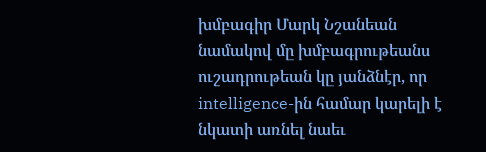խմբագիր Մարկ Նշանեան նամակով մը խմբագրութեանս ուշադրութեան կը յանձնէր, որ intelligence-ին համար կարելի է նկատի առնել նաեւ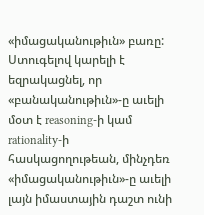«իմացականութիւն» բառը: Ստուգելով կարելի է եզրակացնել, որ «բանականութիւն»-ը աւելի մօտ է reasoning-ի կամ rationality-ի հասկացողութեան, մինչդեռ «իմացականութիւն»-ը աւելի լայն իմաստային դաշտ ունի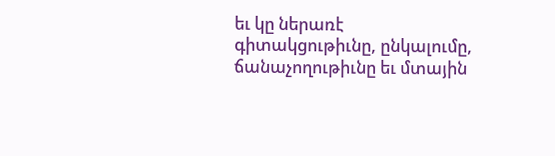եւ կը ներառէ գիտակցութիւնը, ընկալումը, ճանաչողութիւնը եւ մտային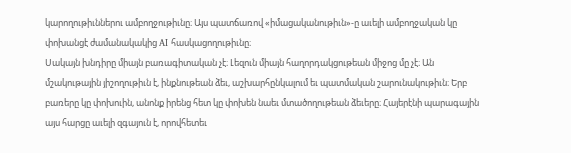կարողութիւններու ամբողջութիւնը։ Այս պատճառով «իմացականութիւն»-ը աւելի ամբողջական կը փոխանցէ ժամանակակից AI հասկացողութիւնը։
Սակայն խնդիրը միայն բառագիտական չէ։ Լեզուն միայն հաղորդակցութեան միջոց մը չէ։ Ան մշակութային յիշողութիւն է, ինքնութեան ձեւ, աշխարհընկալում եւ պատմական շարունակութիւն։ Երբ բառերը կը փոխուին, անոնք իրենց հետ կը փոխեն նաեւ մտածողութեան ձեւերը։ Հայերէնի պարագային այս հարցը աւելի զգայուն է, որովհետեւ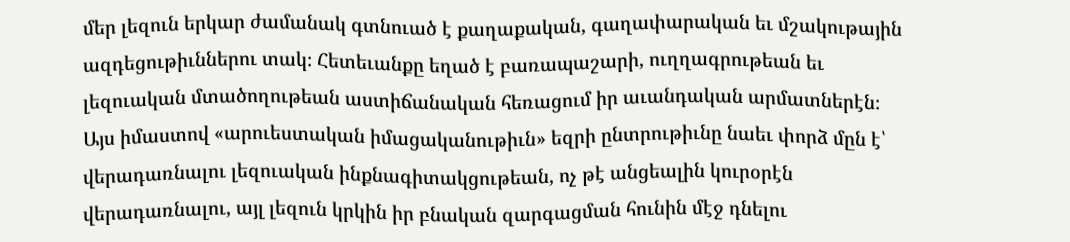մեր լեզուն երկար ժամանակ գտնուած է քաղաքական, գաղափարական եւ մշակութային ազդեցութիւններու տակ։ Հետեւանքը եղած է բառապաշարի, ուղղագրութեան եւ լեզուական մտածողութեան աստիճանական հեռացում իր աւանդական արմատներէն։
Այս իմաստով «արուեստական իմացականութիւն» եզրի ընտրութիւնը նաեւ փորձ մըն է՝ վերադառնալու լեզուական ինքնագիտակցութեան, ոչ թէ անցեալին կուրօրէն վերադառնալու, այլ լեզուն կրկին իր բնական զարգացման հունին մէջ դնելու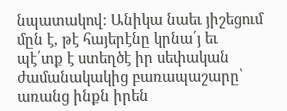նպատակով։ Անիկա նաեւ յիշեցում մըն է, թէ հայերէնը կրնա՛յ եւ պէ՛տք է ստեղծէ իր սեփական ժամանակակից բառապաշարը՝ առանց ինքն իրեն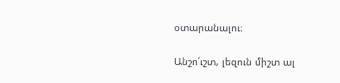օտարանալու։

Անշո՛ւշտ, լեզուն միշտ ալ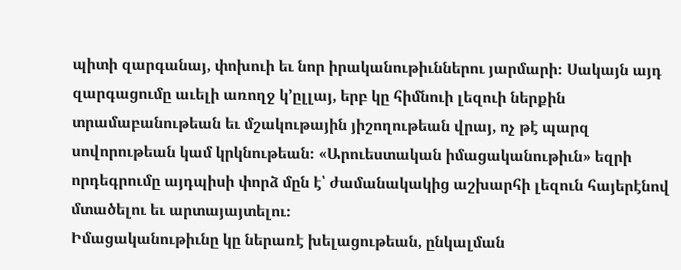պիտի զարգանայ, փոխուի եւ նոր իրականութիւններու յարմարի։ Սակայն այդ զարգացումը աւելի առողջ կ’ըլլայ, երբ կը հիմնուի լեզուի ներքին տրամաբանութեան եւ մշակութային յիշողութեան վրայ, ոչ թէ պարզ սովորութեան կամ կրկնութեան։ «Արուեստական իմացականութիւն» եզրի որդեգրումը այդպիսի փորձ մըն է՝ ժամանակակից աշխարհի լեզուն հայերէնով մտածելու եւ արտայայտելու։
Իմացականութիւնը կը ներառէ խելացութեան, ընկալման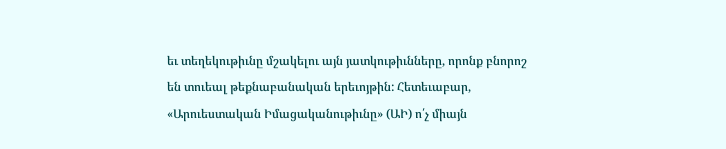եւ տեղեկութիւնը մշակելու այն յատկութիւնները, որոնք բնորոշ են տուեալ թեքնաբանական երեւոյթին: Հետեւաբար, «Արուեստական Իմացականութիւնը» (ԱԻ) ո՛չ միայն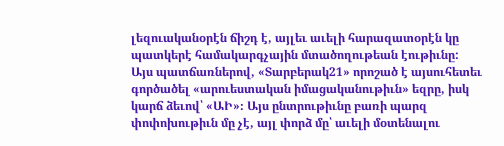լեզուականօրէն ճիշդ է, այլեւ աւելի հարազատօրէն կը պատկերէ համակարգչային մտածողութեան էութիւնը:
Այս պատճառներով, «Տարբերակ21» որոշած է այսուհետեւ գործածել «արուեստական իմացականութիւն» եզրը, իսկ կարճ ձեւով՝ «ԱԻ»։ Այս ընտրութիւնը բառի պարզ փոփոխութիւն մը չէ, այլ փորձ մը՝ աւելի մօտենալու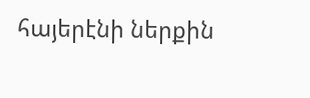հայերէնի ներքին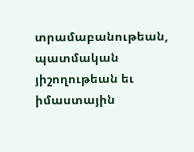տրամաբանութեան, պատմական յիշողութեան եւ իմաստային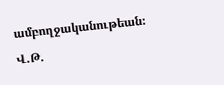ամբողջականութեան։
Վ.Թ.